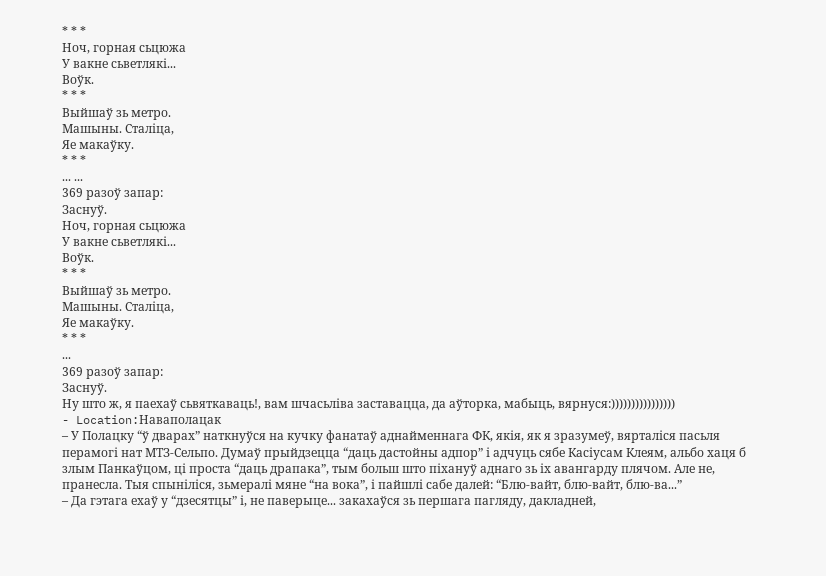* * *
Ноч, горная сьцюжа
У вакне сьветлякі...
Воўк.
* * *
Выйшаў зь метро.
Машыны. Сталіца,
Яе макаўку.
* * *
... ...
369 разоў запар:
Заснуў.
Ноч, горная сьцюжа
У вакне сьветлякі...
Воўк.
* * *
Выйшаў зь метро.
Машыны. Сталіца,
Яе макаўку.
* * *
...
369 разоў запар:
Заснуў.
Ну што ж, я паехаў сьвяткаваць!, вам шчасьліва заставацца, да аўторка, мабыць, вярнуся:))))))))))))))))
- Location:Наваполацак
– У Полацку “ў дварах” наткнуўся на кучку фанатаў аднайменнага ФК, якія, як я зразумеў, вярталіся пасьля перамогі нат МТЗ-Сельпо. Думаў прыйдзецца “даць дастойны адпор” і адчуць сябе Касіусам Клеям, альбо хаця б злым Панкаўцом, ці проста “даць драпака”, тым больш што піхануў аднаго зь іх авангарду плячом. Але не, пранесла. Тыя спыніліся, зьмералі мяне “на вока”, і пайшлі сабе далей: “Блю-вайт, блю-вайт, блю-ва...”
– Да гэтага ехаў у “дзесятцы” і, не паверыце... закахаўся зь першага пагляду, дакладней,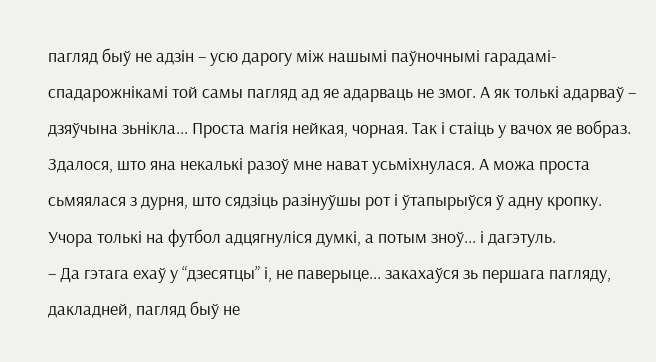пагляд быў не адзін – усю дарогу між нашымі паўночнымі гарадамі-спадарожнікамі той самы пагляд ад яе адарваць не змог. А як толькі адарваў – дзяўчына зьнікла... Проста магія нейкая, чорная. Так і стаіць у вачох яе вобраз. Здалося, што яна некалькі разоў мне нават усьміхнулася. А можа проста сьмяялася з дурня, што сядзіць разінуўшы рот і ўтапырыўся ў адну кропку. Учора толькі на футбол адцягнуліся думкі, а потым зноў... і дагэтуль.
– Да гэтага ехаў у “дзесятцы” і, не паверыце... закахаўся зь першага пагляду, дакладней, пагляд быў не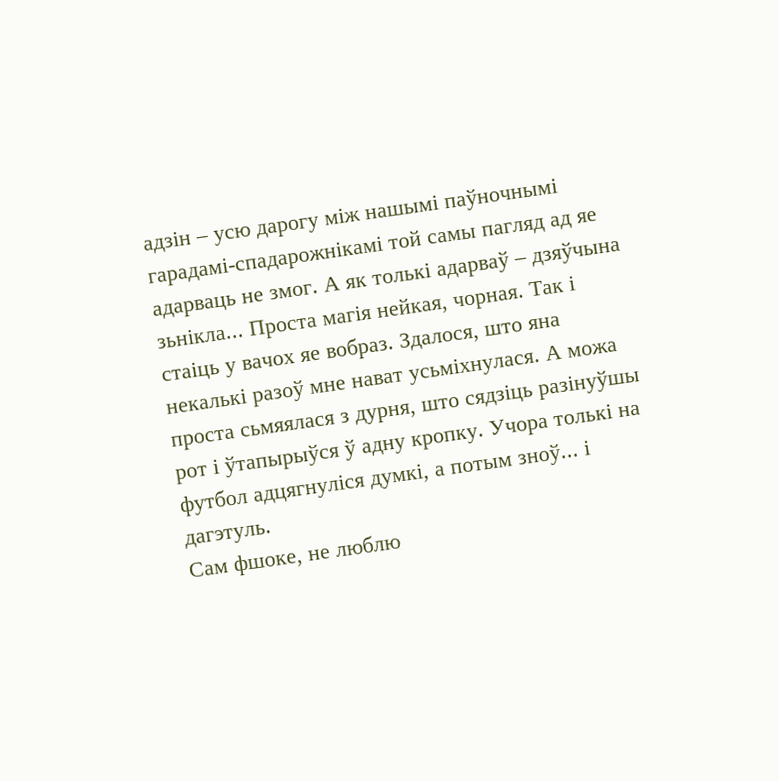адзін – усю дарогу між нашымі паўночнымі гарадамі-спадарожнікамі той самы пагляд ад яе адарваць не змог. А як толькі адарваў – дзяўчына зьнікла... Проста магія нейкая, чорная. Так і стаіць у вачох яе вобраз. Здалося, што яна некалькі разоў мне нават усьміхнулася. А можа проста сьмяялася з дурня, што сядзіць разінуўшы рот і ўтапырыўся ў адну кропку. Учора толькі на футбол адцягнуліся думкі, а потым зноў... і дагэтуль.
Сам фшоке, не люблю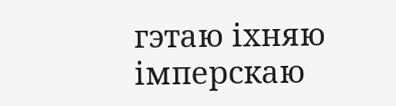гэтаю іхняю імперскаю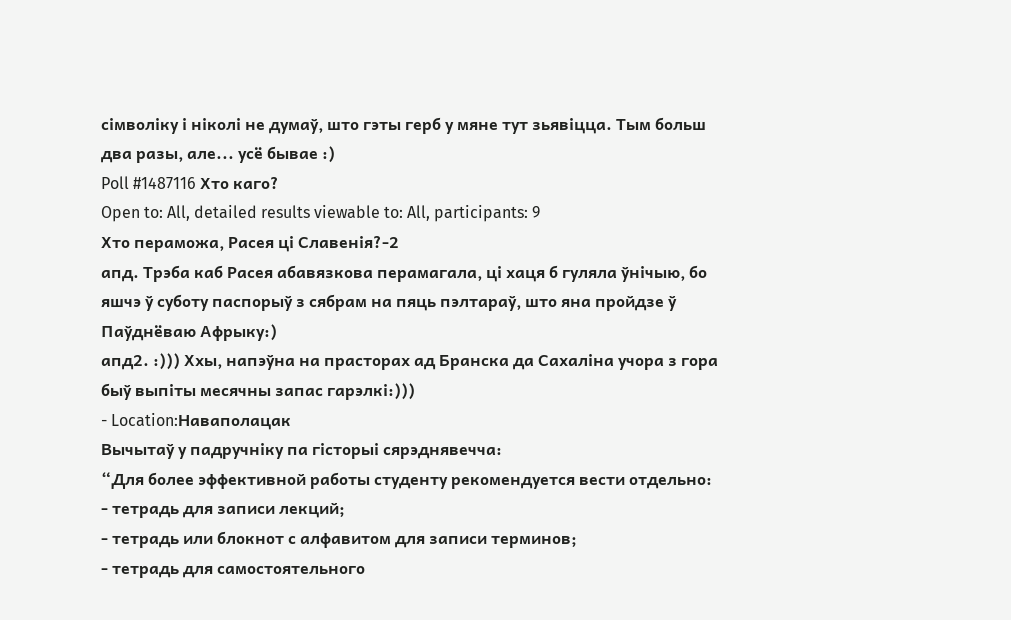сімволіку і ніколі не думаў, што гэты герб у мяне тут зьявіцца. Тым больш два разы, але... усё бывае :)
Poll #1487116 Хто каго?
Open to: All, detailed results viewable to: All, participants: 9
Хто пераможа, Расея ці Славенія?-2
апд. Трэба каб Расея абавязкова перамагала, ці хаця б гуляла ўнічыю, бо яшчэ ў суботу паспорыў з сябрам на пяць пэлтараў, што яна пройдзе ў Паўднёваю Афрыку:)
апд2. :))) Ххы, напэўна на прасторах ад Бранска да Сахаліна учора з гора быў выпіты месячны запас гарэлкі:)))
- Location:Наваполацак
Вычытаў у падручніку па гісторыі сярэднявечча:
“Для более эффективной работы студенту рекомендуется вести отдельно:
- тетрадь для записи лекций;
- тетрадь или блокнот с алфавитом для записи терминов;
- тетрадь для самостоятельного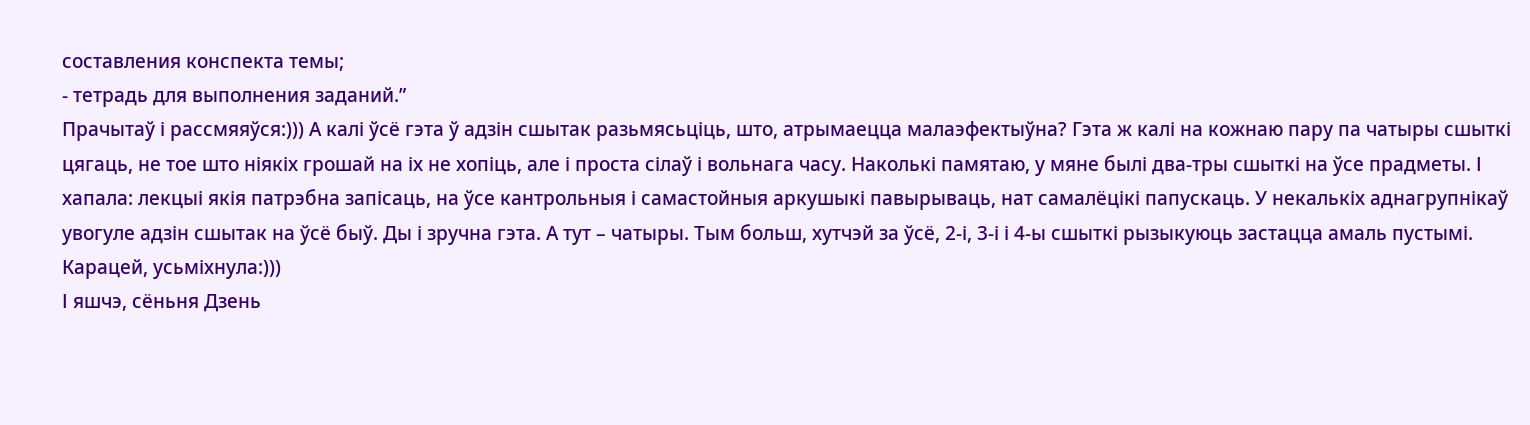составления конспекта темы;
- тетрадь для выполнения заданий.”
Прачытаў і рассмяяўся:))) А калі ўсё гэта ў адзін сшытак разьмясьціць, што, атрымаецца малаэфектыўна? Гэта ж калі на кожнаю пару па чатыры сшыткі цягаць, не тое што ніякіх грошай на іх не хопіць, але і проста сілаў і вольнага часу. Наколькі памятаю, у мяне былі два-тры сшыткі на ўсе прадметы. І хапала: лекцыі якія патрэбна запісаць, на ўсе кантрольныя і самастойныя аркушыкі павырываць, нат самалёцікі папускаць. У некалькіх аднагрупнікаў увогуле адзін сшытак на ўсё быў. Ды і зручна гэта. А тут – чатыры. Тым больш, хутчэй за ўсё, 2-і, 3-і і 4-ы сшыткі рызыкуюць застацца амаль пустымі. Карацей, усьміхнула:)))
І яшчэ, сёньня Дзень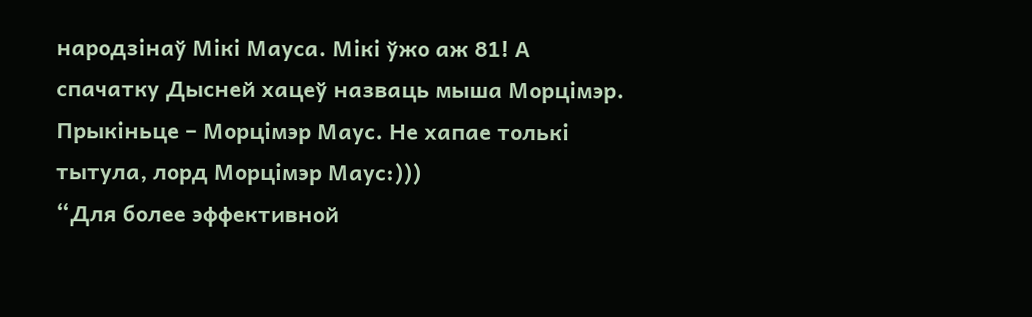народзінаў Мікі Мауса. Мікі ўжо аж 81! А спачатку Дысней хацеў назваць мыша Морцімэр. Прыкіньце – Морцімэр Маус. Не хапае толькі тытула, лорд Морцімэр Маус:)))
“Для более эффективной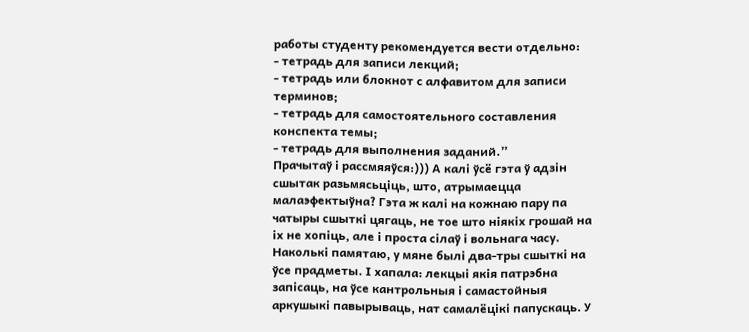работы студенту рекомендуется вести отдельно:
- тетрадь для записи лекций;
- тетрадь или блокнот с алфавитом для записи терминов;
- тетрадь для самостоятельного составления конспекта темы;
- тетрадь для выполнения заданий.”
Прачытаў і рассмяяўся:))) А калі ўсё гэта ў адзін сшытак разьмясьціць, што, атрымаецца малаэфектыўна? Гэта ж калі на кожнаю пару па чатыры сшыткі цягаць, не тое што ніякіх грошай на іх не хопіць, але і проста сілаў і вольнага часу. Наколькі памятаю, у мяне былі два-тры сшыткі на ўсе прадметы. І хапала: лекцыі якія патрэбна запісаць, на ўсе кантрольныя і самастойныя аркушыкі павырываць, нат самалёцікі папускаць. У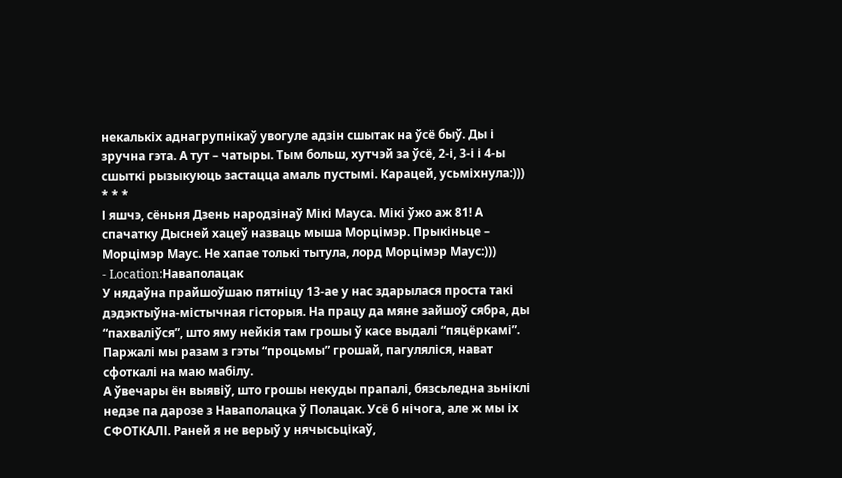некалькіх аднагрупнікаў увогуле адзін сшытак на ўсё быў. Ды і зручна гэта. А тут – чатыры. Тым больш, хутчэй за ўсё, 2-і, 3-і і 4-ы сшыткі рызыкуюць застацца амаль пустымі. Карацей, усьміхнула:)))
* * *
І яшчэ, сёньня Дзень народзінаў Мікі Мауса. Мікі ўжо аж 81! А спачатку Дысней хацеў назваць мыша Морцімэр. Прыкіньце – Морцімэр Маус. Не хапае толькі тытула, лорд Морцімэр Маус:)))
- Location:Наваполацак
У нядаўна прайшоўшаю пятніцу 13-ае у нас здарылася проста такі дэдэктыўна-містычная гісторыя. На працу да мяне зайшоў сябра, ды “пахваліўся”, што яму нейкія там грошы ў касе выдалі “пяцёркамі”. Паржалі мы разам з гэты “процьмы” грошай, пагуляліся, нават сфоткалі на маю мабілу.
А ўвечары ён выявіў, што грошы некуды прапалі, бязсьледна зьніклі недзе па дарозе з Наваполацка ў Полацак. Усё б нічога, але ж мы іх СФОТКАЛІ. Раней я не верыў у нячысьцікаў,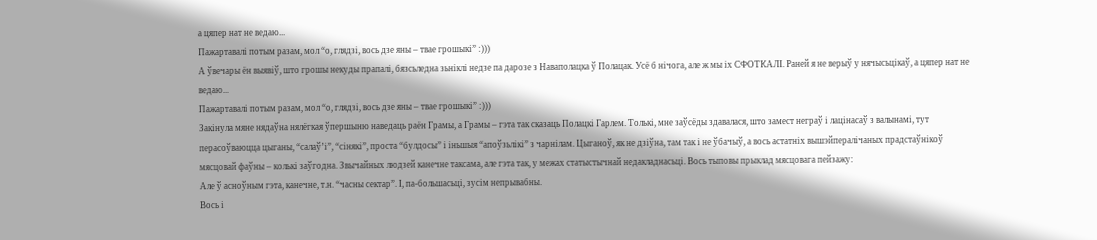а цяпер нат не ведаю...
Пажартавалі потым разам, мол “о, глядзі, вось дзе яны – твае грошыкі” :)))
А ўвечары ён выявіў, што грошы некуды прапалі, бязсьледна зьніклі недзе па дарозе з Наваполацка ў Полацак. Усё б нічога, але ж мы іх СФОТКАЛІ. Раней я не верыў у нячысьцікаў, а цяпер нат не ведаю...
Пажартавалі потым разам, мол “о, глядзі, вось дзе яны – твае грошыкі” :)))
Закінула мяне нядаўна нялёгкая ўпершыню наведаць раён Грамы, а Грамы – гэта так сказаць Полацкі Гарлем. Толькі, мне заўсёды здавалася, што замест неграў і лацінасаў з валынамі, тут перасоўваюцца цыганы, “салаў’і”, “сінякі”, проста “булдосы” і іньшыя “апоўзьлікі” з чарнілам. Цыганоў, як не дзіўна, там так і не ўбачыў, а вось астатніх вышэйпералічаных прадстаўнікоў мясцовай фаўны – колькі заўгодна. Звычайных людзей канечне таксама, але гэта так, у межах статыстычнай недакладнасьці. Вось тыповы прыклад мясцовага пейзажу:
Але ў асноўным гэта, канечне, т.н. “часны сектар”. І, па-большасьці, зусім непрывабны.
Вось і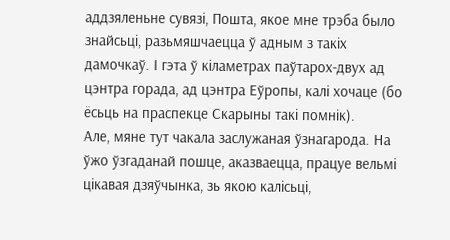аддзяленьне сувязі, Пошта, якое мне трэба было знайсьці, разьмяшчаецца ў адным з такіх дамочкаў. І гэта ў кіламетрах паўтарох-двух ад цэнтра горада, ад цэнтра Еўропы, калі хочаце (бо ёсьць на праспекце Скарыны такі помнік).
Але, мяне тут чакала заслужаная ўзнагарода. На ўжо ўзгаданай пошце, аказваецца, працуе вельмі цікавая дзяўчынка, зь якою калісьці,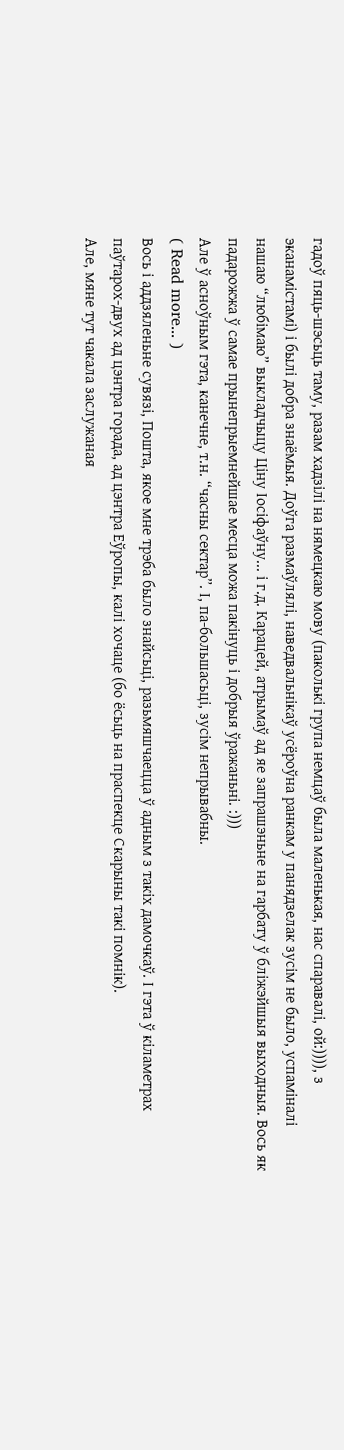гадоў пяць-шэсьць таму, разам хадзілі на нямецкаю мову (паколькі група немцаў была маленькая, нас спаравалі, ой:)))), з эканамістамі) і былі добра знаёмыя. Доўга размаўлялі, наведвальнікаў усёроўна ранкам у панядзелак зусім не было, успаміналі нашаю “любімаю” выкладчыцу Ціну Іосіфаўну... і г.д. Карацей, атрымаў ад яе запрашэньне на гарбату ў бліжэйшыя выходныя. Вось як падарожжа ў самае прынепрыемнейшае месца можа пакінуць і добрыя ўражаньні. :)))
Але ў асноўным гэта, канечне, т.н. “часны сектар”. І, па-большасьці, зусім непрывабны.
( Read more... )
Вось і аддзяленьне сувязі, Пошта, якое мне трэба было знайсьці, разьмяшчаецца ў адным з такіх дамочкаў. І гэта ў кіламетрах паўтарох-двух ад цэнтра горада, ад цэнтра Еўропы, калі хочаце (бо ёсьць на праспекце Скарыны такі помнік).
Але, мяне тут чакала заслужаная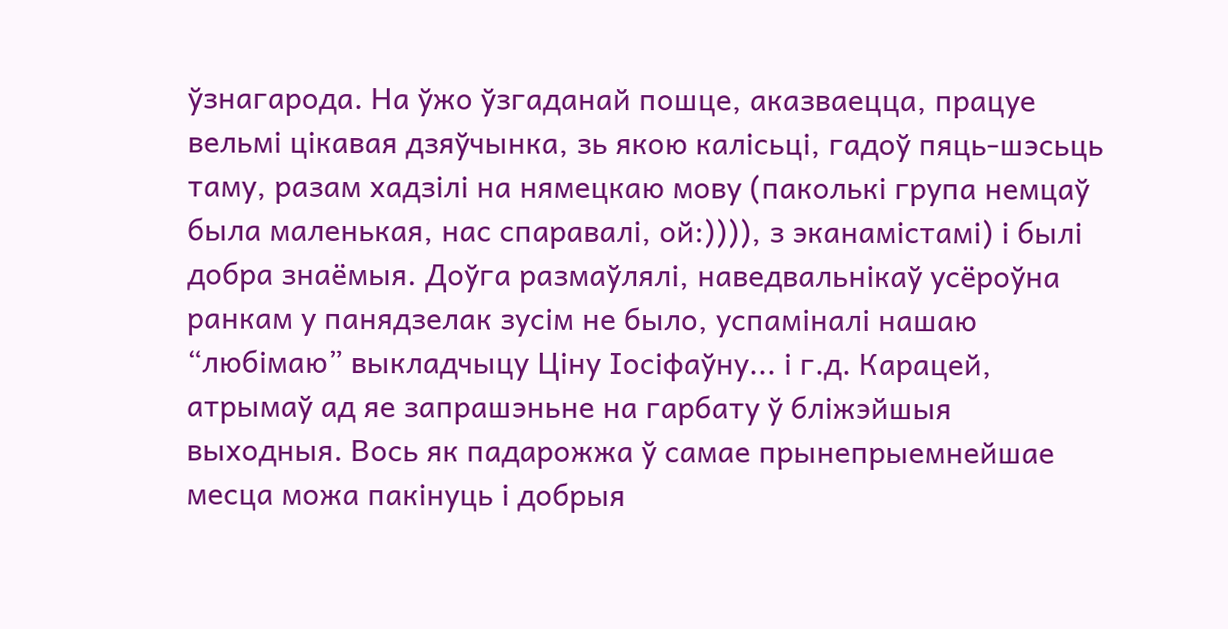ўзнагарода. На ўжо ўзгаданай пошце, аказваецца, працуе вельмі цікавая дзяўчынка, зь якою калісьці, гадоў пяць-шэсьць таму, разам хадзілі на нямецкаю мову (паколькі група немцаў была маленькая, нас спаравалі, ой:)))), з эканамістамі) і былі добра знаёмыя. Доўга размаўлялі, наведвальнікаў усёроўна ранкам у панядзелак зусім не было, успаміналі нашаю “любімаю” выкладчыцу Ціну Іосіфаўну... і г.д. Карацей, атрымаў ад яе запрашэньне на гарбату ў бліжэйшыя выходныя. Вось як падарожжа ў самае прынепрыемнейшае месца можа пакінуць і добрыя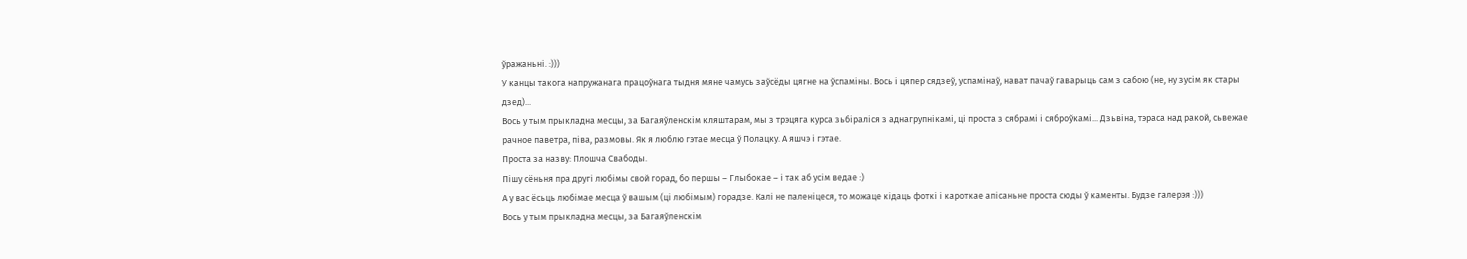ўражаньні. :)))
У канцы такога напружанага працоўнага тыдня мяне чамусь заўсёды цягне на ўспаміны. Вось і цяпер сядзеў, успамінаў, нават пачаў гаварыць сам з сабою (не, ну зусім як стары дзед)...
Вось у тым прыкладна месцы, за Багаяўленскім кляштарам, мы з трэцяга курса зьбіраліся з аднагрупнікамі, ці проста з сябрамі і сяброўкамі... Дзьвіна, тэраса над ракой, сьвежае рачное паветра, піва, размовы. Як я люблю гэтае месца ў Полацку. А яшчэ і гэтае.
Проста за назву: Плошча Свабоды.
Пішу сёньня пра другі любімы свой горад, бо першы – Глыбокае – і так аб усім ведае :)
А у вас ёсьць любімае месца ў вашым (ці любімым) горадзе. Калі не паленіцеся, то можаце кідаць фоткі і кароткае апісаньне проста сюды ў каменты. Будзе галерэя :)))
Вось у тым прыкладна месцы, за Багаяўленскім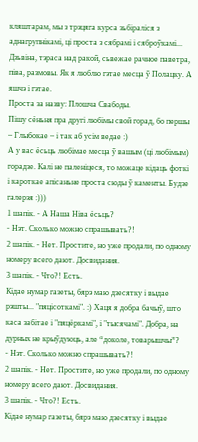кляштарам, мы з трэцяга курса зьбіраліся з аднагрупнікамі, ці проста з сябрамі і сяброўкамі... Дзьвіна, тэраса над ракой, сьвежае рачное паветра, піва, размовы. Як я люблю гэтае месца ў Полацку. А яшчэ і гэтае.
Проста за назву: Плошча Свабоды.
Пішу сёньня пра другі любімы свой горад, бо першы – Глыбокае – і так аб усім ведае :)
А у вас ёсьць любімае месца ў вашым (ці любімым) горадзе. Калі не паленіцеся, то можаце кідаць фоткі і кароткае апісаньне проста сюды ў каменты. Будзе галерэя :)))
1 шапік. - А Наша Ніва ёсьць?
- Нэт. Сколько можно спрашывать?!
2 шапік. - Нет. Простите, но уже продали, по одному номеру всего дают. Досвидания.
3 шапік. - Что?! Есть.
Кідае нумар газеты, бярэ маю дзесятку і выдае рэшты... "пяцісоткамі". :) Хаця я добра бачыў, што каса забітае і "пяцёркамі", і "тысячамі". Добра, на дурных не крыўдуюць, але “доколе, товарышчы”?
- Нэт. Сколько можно спрашывать?!
2 шапік. - Нет. Простите, но уже продали, по одному номеру всего дают. Досвидания.
3 шапік. - Что?! Есть.
Кідае нумар газеты, бярэ маю дзесятку і выдае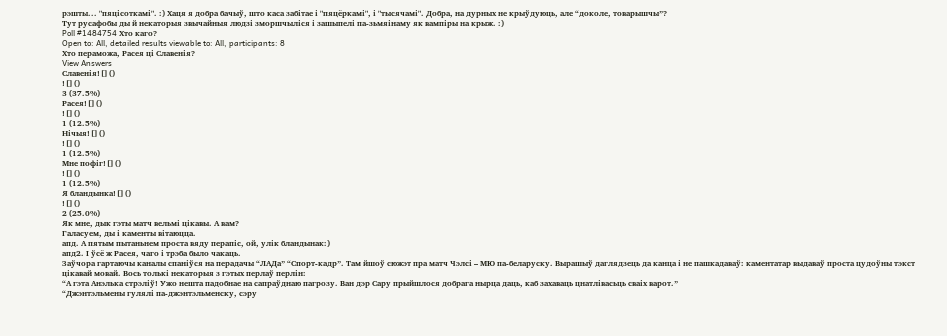рэшты... "пяцісоткамі". :) Хаця я добра бачыў, што каса забітае і "пяцёркамі", і "тысячамі". Добра, на дурных не крыўдуюць, але “доколе, товарышчы”?
Тут русафобы ды й некаторыя звычайныя людзі зморшчыліся і зашыпелі па-зьмяінаму як вампіры на крыж. :)
Poll #1484754 Хто каго?
Open to: All, detailed results viewable to: All, participants: 8
Хто пераможа, Расея ці Славенія?
View Answers
Славенія![]()
![]()
3 (37.5%)
Расея![]()
![]()
1 (12.5%)
Нічыя![]()
![]()
1 (12.5%)
Мне пофіг![]()
![]()
1 (12.5%)
Я бландынка![]()
![]()
2 (25.0%)
Як мне, дык гэты матч вельмі цікавы. А вам?
Галасуем, ды і каменты вітаюцца.
апд. А пятым пытаньнем проста вяду перапіс, ой, улік бландынак:)
апд2. І ўсё ж Расея, чаго і трэба было чакаць.
Заўчора гартаючы каналы спаніўся на перадачы “ЛАДа” “Спорт-кадр”. Там йшоў сюжэт пра матч Чэлсі – МЮ па-беларуску. Вырашыў даглядзець да канца і не пашкадаваў: каментатар выдаваў проста цудоўны тэкст цікавай мовай. Вось толькі некаторыя з гэтых перлаў перлін:
“А гэта Анэлька стрэліў! Ужо нешта падобнае на сапраўднаю пагрозу. Ван дэр Сару прыйшлося добрага нырца даць, каб захаваць цнатлівасьць сваіх варот.”
“Джэнтэльмены гулялі па-джэнтэльменску, сэру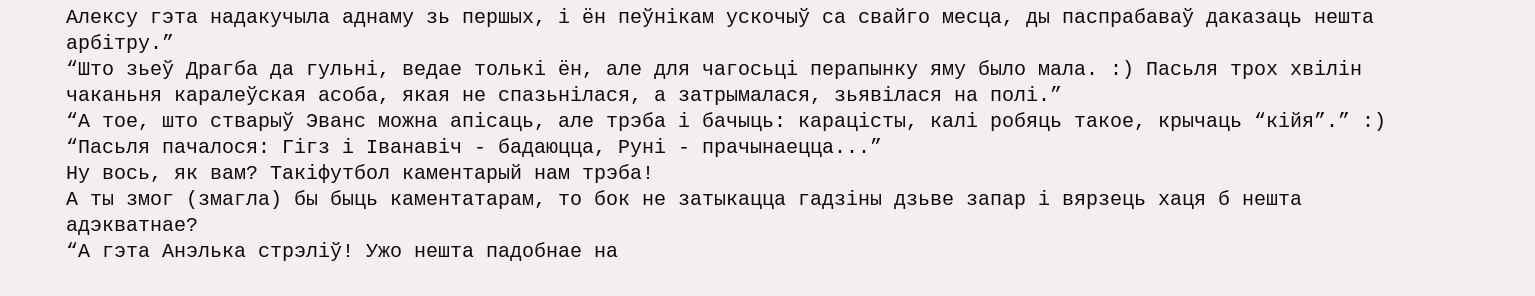Алексу гэта надакучыла аднаму зь першых, і ён пеўнікам ускочыў са свайго месца, ды паспрабаваў даказаць нешта арбітру.”
“Што зьеў Драгба да гульні, ведае толькі ён, але для чагосьці перапынку яму было мала. :) Пасьля трох хвілін чаканьня каралеўская асоба, якая не спазьнілася, а затрымалася, зьявілася на полі.”
“А тое, што стварыў Эванс можна апісаць, але трэба і бачыць: карацісты, калі робяць такое, крычаць “кійя”.” :)
“Пасьля пачалося: Гігз і Іванавіч - бадаюцца, Руні - прачынаецца...”
Ну вось, як вам? Такіфутбол каментарый нам трэба!
А ты змог (змагла) бы быць каментатарам, то бок не затыкацца гадзіны дзьве запар і вярзець хаця б нешта адэкватнае?
“А гэта Анэлька стрэліў! Ужо нешта падобнае на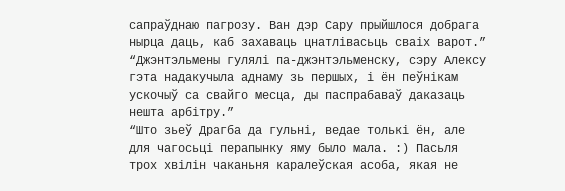сапраўднаю пагрозу. Ван дэр Сару прыйшлося добрага нырца даць, каб захаваць цнатлівасьць сваіх варот.”
“Джэнтэльмены гулялі па-джэнтэльменску, сэру Алексу гэта надакучыла аднаму зь першых, і ён пеўнікам ускочыў са свайго месца, ды паспрабаваў даказаць нешта арбітру.”
“Што зьеў Драгба да гульні, ведае толькі ён, але для чагосьці перапынку яму было мала. :) Пасьля трох хвілін чаканьня каралеўская асоба, якая не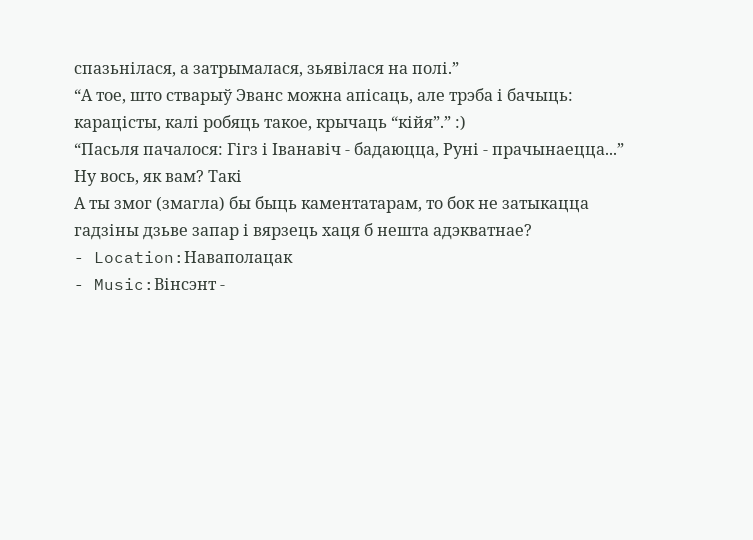спазьнілася, а затрымалася, зьявілася на полі.”
“А тое, што стварыў Эванс можна апісаць, але трэба і бачыць: карацісты, калі робяць такое, крычаць “кійя”.” :)
“Пасьля пачалося: Гігз і Іванавіч - бадаюцца, Руні - прачынаецца...”
Ну вось, як вам? Такі
А ты змог (змагла) бы быць каментатарам, то бок не затыкацца гадзіны дзьве запар і вярзець хаця б нешта адэкватнае?
- Location:Наваполацак
- Music:Вінсэнт -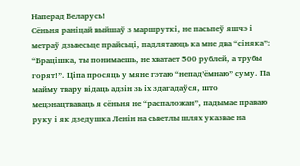Наперад Беларусь!
Сёньня раніцай выйшаў з маршруткі, не пасьпеў яшчэ і метраў дзьвесьце прайсьці, падлятаюць ка мне два “сіняка”: “Брацішка, ты понимаешь, не хватает 500 рублей, а трубы горят!”. Ціпа просяць у мяне гэтаю “непад’ёмнаю” суму. Па майму твару відаць адзін зь іх здагадаўся, што мецэнацтваваць я сёньня не “распаложан”, падымае праваю руку і як дзедушка Ленін на сьветлы шлях указвае на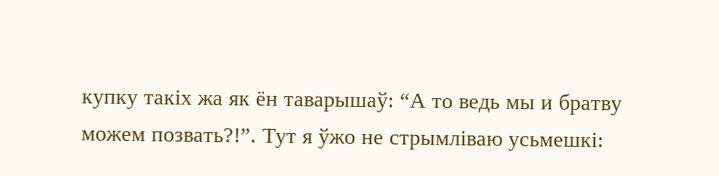купку такіх жа як ён таварышаў: “А то ведь мы и братву можем позвать?!”. Тут я ўжо не стрымліваю усьмешкі: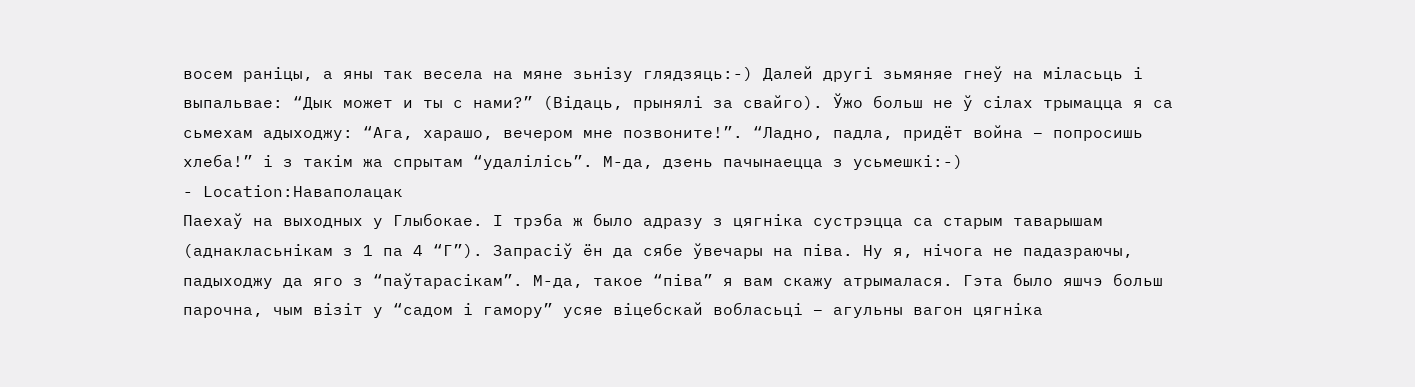восем раніцы, а яны так весела на мяне зьнізу глядзяць:-) Далей другі зьмяняе гнеў на міласьць і выпальвае: “Дык может и ты с нами?” (Відаць, прынялі за свайго). Ўжо больш не ў сілах трымацца я са сьмехам адыходжу: “Ага, харашо, вечером мне позвоните!”. “Ладно, падла, придёт война – попросишь хлеба!” і з такім жа спрытам “удалілісь”. М-да, дзень пачынаецца з усьмешкі:-)
- Location:Наваполацак
Паехаў на выходных у Глыбокае. І трэба ж было адразу з цягніка сустрэцца са старым таварышам (аднакласьнікам з 1 па 4 “Г”). Запрасіў ён да сябе ўвечары на піва. Ну я, нічога не падазраючы, падыходжу да яго з “паўтарасікам”. М-да, такое “піва” я вам скажу атрымалася. Гэта было яшчэ больш парочна, чым візіт у “садом і гамору” усяе віцебскай вобласьці – агульны вагон цягніка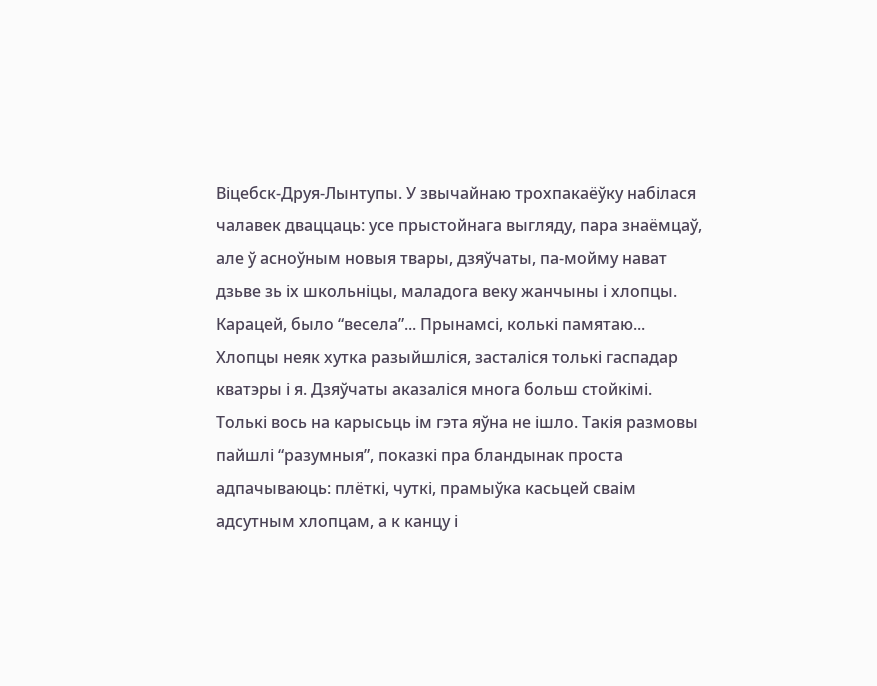Віцебск-Друя-Лынтупы. У звычайнаю трохпакаёўку набілася чалавек дваццаць: усе прыстойнага выгляду, пара знаёмцаў, але ў асноўным новыя твары, дзяўчаты, па-мойму нават дзьве зь іх школьніцы, маладога веку жанчыны і хлопцы. Карацей, было “весела”... Прынамсі, колькі памятаю... Хлопцы неяк хутка разыйшліся, засталіся толькі гаспадар кватэры і я. Дзяўчаты аказаліся многа больш стойкімі. Толькі вось на карысьць ім гэта яўна не ішло. Такія размовы пайшлі “разумныя”, показкі пра бландынак проста адпачываюць: плёткі, чуткі, прамыўка касьцей сваім адсутным хлопцам, а к канцу і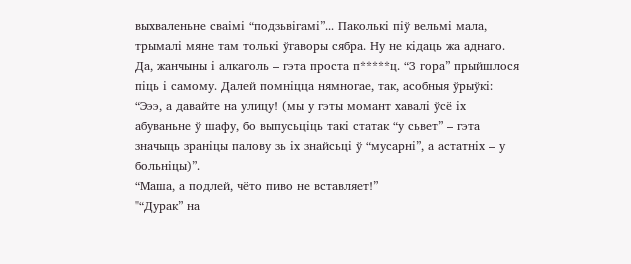выхваленьне сваімі “подзьвігамі”... Паколькі піў вельмі мала, трымалі мяне там толькі ўгаворы сябра. Ну не кідаць жа аднаго. Да, жанчыны і алкаголь – гэта проста п*****ц. “З гора” прыйшлося піць і самому. Далей помніцца нямногае, так, асобныя ўрыўкі:
“Эээ, а давайте на улицу! (мы у гэты момант хавалі ўсё іх абуваньне ў шафу, бо выпусьціць такі статак “у сьвет” – гэта значыць зраніцы палову зь іх знайсьці ў “мусарні”, а астатніх – у больніцы)”.
“Маша, а подлей, чёто пиво не вставляет!”
"“Дурак” на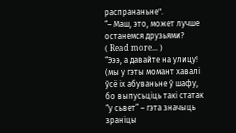распрананьне".
“– Маш, это, может лучше останемся друзьями?
( Read more... )
“Эээ, а давайте на улицу! (мы у гэты момант хавалі ўсё іх абуваньне ў шафу, бо выпусьціць такі статак “у сьвет” – гэта значыць зраніцы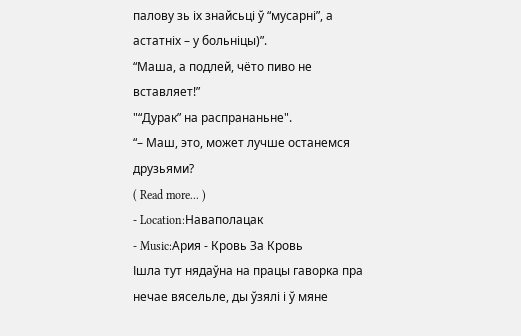палову зь іх знайсьці ў “мусарні”, а астатніх – у больніцы)”.
“Маша, а подлей, чёто пиво не вставляет!”
"“Дурак” на распрананьне".
“– Маш, это, может лучше останемся друзьями?
( Read more... )
- Location:Наваполацак
- Music:Ария - Кровь За Кровь
Ішла тут нядаўна на працы гаворка пра нечае вясельле, ды ўзялі і ў мяне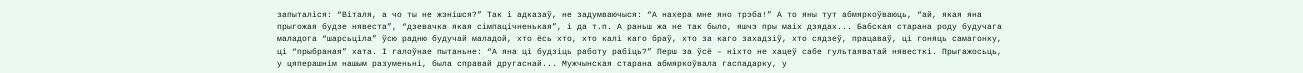запыталіся: “Віталя, а чо ты не жэнішся?” Так і адказаў, не задумваючыся: “А нахера мне яно трэба!” А то яны тут абмяркоўваюць, “ай, якая яна прыгожая будзе нявеста”, “дзевачка якая сімпацічненькая”, і да т.п. А раньш жа не так было, яшчэ пры маіх дзядах... Бабская старана роду будучага маладога “шарсьціла” ўсю радню будучай маладой, хто ёсь хто, хто калі каго браў, хто за каго захадзіў, хто сядзеў, працаваў, ці гоняць самагонку, ці “прыбраная” хата. І галоўнае пытаньне: “А яна ці будзіць работу рабіць?” Перш за ўсё – ніхто не хацеў сабе гультаяватай нявесткі. Прыгажосьць, у цяперашнім нашым разуменьні, была справай другаснай... Мужчынская старана абмяркоўвала гаспадарку, у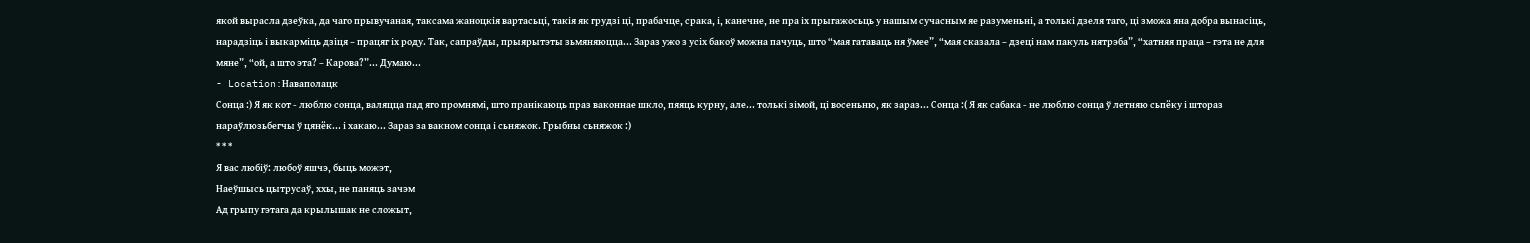якой вырасла дзеўка, да чаго прывучаная, таксама жаноцкія вартасьці, такія як грудзі ці, прабачце, срака, і, канечне, не пра іх прыгажосьць у нашым сучасным яе разуменьні, а толькі дзеля таго, ці зможа яна добра вынасіць, нарадзіць і выкарміць дзіця – працяг іх роду. Так, сапраўды, прыярытэты зьмяняюцца... Зараз ужо з усіх бакоў можна пачуць, што “мая гатаваць ня ўмее”, “мая сказала – дзеці нам пакуль нятрэба”, “хатняя праца – гэта не для мяне”, “ой, а што эта? – Карова?”... Думаю...
- Location:Наваполацк
Сонца :) Я як кот - люблю сонца, валяцца пад яго промнямі, што пранікаюць праз ваконнае шкло, пяяць курну, але... толькі зімой, ці восеньню, як зараз... Сонца :( Я як сабака - не люблю сонца ў летняю сьпёку і штораз нараўлюзьбегчы ў цянёк... і хакаю... Зараз за вакном сонца і сьняжок. Грыбны сьняжок :)
* * *
Я вас любіў: любоў яшчэ, быць можэт,
Наеўшысь цытрусаў, ххы, не паняць зачэм
Ад грыпу гэтага да крылышак не сложыт,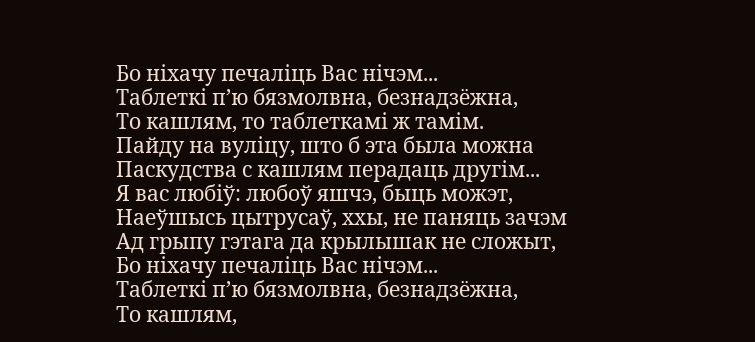Бо ніхачу печаліць Вас нічэм...
Таблеткі п’ю бязмолвна, безнадзёжна,
То кашлям, то таблеткамі ж тамім.
Пайду на вуліцу, што б эта была можна
Паскудства с кашлям перадаць другім...
Я вас любіў: любоў яшчэ, быць можэт,
Наеўшысь цытрусаў, ххы, не паняць зачэм
Ад грыпу гэтага да крылышак не сложыт,
Бо ніхачу печаліць Вас нічэм...
Таблеткі п’ю бязмолвна, безнадзёжна,
То кашлям,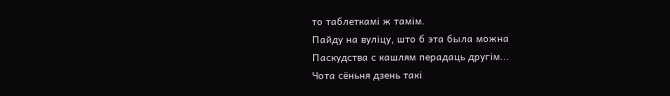то таблеткамі ж тамім.
Пайду на вуліцу, што б эта была можна
Паскудства с кашлям перадаць другім...
Чота сёньня дзень такі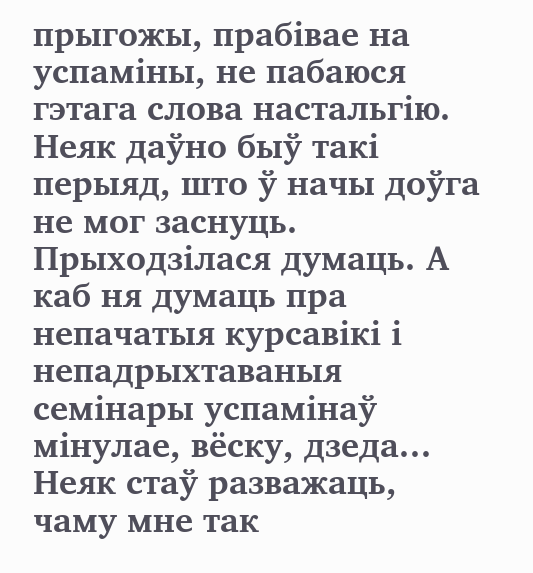прыгожы, прабівае на успаміны, не пабаюся гэтага слова настальгію. Неяк даўно быў такі перыяд, што ў начы доўга не мог заснуць. Прыходзілася думаць. А каб ня думаць пра непачатыя курсавікі і непадрыхтаваныя семінары успамінаў мінулае, вёску, дзеда... Неяк стаў разважаць, чаму мне так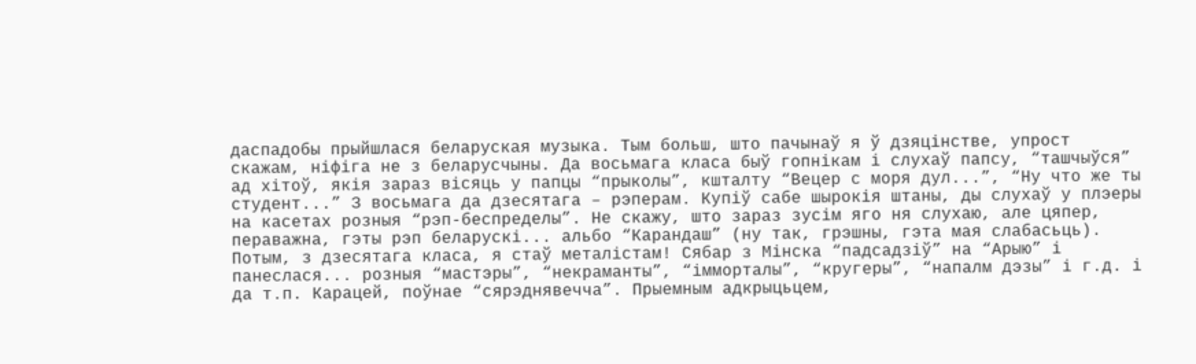даспадобы прыйшлася беларуская музыка. Тым больш, што пачынаў я ў дзяцінстве, упрост скажам, ніфіга не з беларусчыны. Да восьмага класа быў гопнікам і слухаў папсу, “ташчыўся” ад хітоў, якія зараз вісяць у папцы “прыколы”, кшталту “Вецер с моря дул...”, “Ну что же ты студент...” З восьмага да дзесятага – рэперам. Купіў сабе шырокія штаны, ды слухаў у плэеры на касетах розныя “рэп-беспределы”. Не скажу, што зараз зусім яго ня слухаю, але цяпер, пераважна, гэты рэп беларускі... альбо “Карандаш” (ну так, грэшны, гэта мая слабасьць). Потым, з дзесятага класа, я стаў металістам! Сябар з Мінска “падсадзіў” на “Арыю” і панеслася... розныя “мастэры”, “некраманты”, “імморталы”, “кругеры”, “напалм дэзы” і г.д. і да т.п. Карацей, поўнае “сярэднявечча”. Прыемным адкрыцьцем,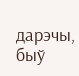дарэчы, быў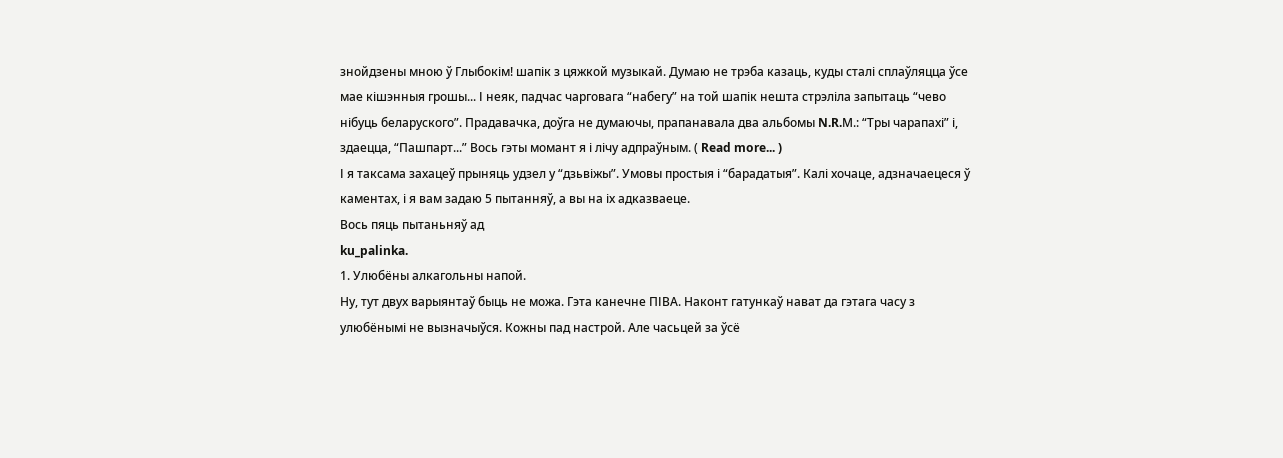знойдзены мною ў Глыбокім! шапік з цяжкой музыкай. Думаю не трэба казаць, куды сталі сплаўляцца ўсе мае кішэнныя грошы... І неяк, падчас чарговага “набегу” на той шапік нешта стрэліла запытаць “чево нібуць беларуского”. Прадавачка, доўга не думаючы, прапанавала два альбомы N.R.М.: “Тры чарапахі” і, здаецца, “Пашпарт...” Вось гэты момант я і лічу адпраўным. ( Read more... )
І я таксама захацеў прыняць удзел у “дзьвіжы”. Умовы простыя і “барадатыя”. Калі хочаце, адзначаецеся ў каментах, і я вам задаю 5 пытанняў, а вы на іх адказваеце.
Вось пяць пытаньняў ад
ku_palinka.
1. Улюбёны алкагольны напой.
Ну, тут двух варыянтаў быць не можа. Гэта канечне ПІВА. Наконт гатункаў нават да гэтага часу з улюбёнымі не вызначыўся. Кожны пад настрой. Але часьцей за ўсё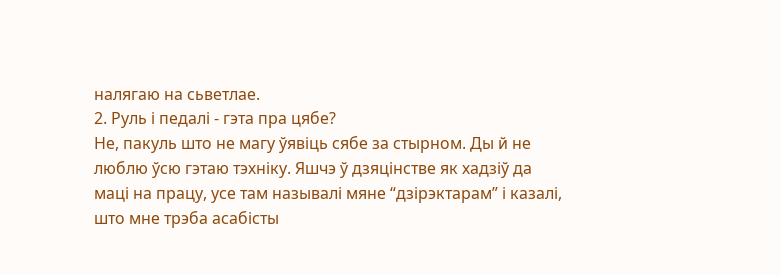налягаю на сьветлае.
2. Руль і педалі - гэта пра цябе?
Не, пакуль што не магу ўявіць сябе за стырном. Ды й не люблю ўсю гэтаю тэхніку. Яшчэ ў дзяцінстве як хадзіў да маці на працу, усе там называлі мяне “дзірэктарам” і казалі, што мне трэба асабісты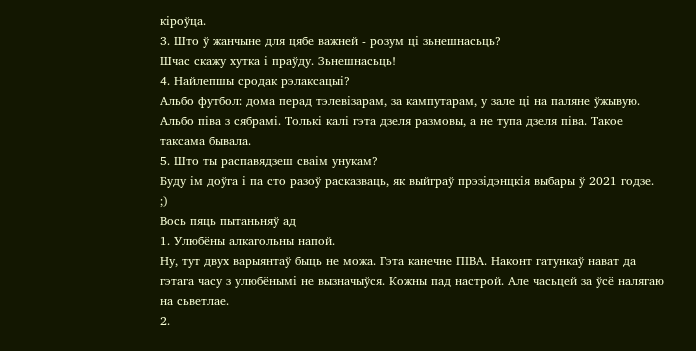кіроўца.
3. Што ў жанчыне для цябе важней - розум ці зьнешнасьць?
Шчас скажу хутка і праўду. Зьнешнасьць!
4. Найлепшы сродак рэлаксацыі?
Альбо футбол: дома перад тэлевізарам, за кампутарам, у зале ці на паляне ўжывую. Альбо піва з сябрамі. Толькі калі гэта дзеля размовы, а не тупа дзеля піва. Такое таксама бывала.
5. Што ты распавядзеш сваім унукам?
Буду ім доўга і па сто разоў расказваць, як выйграў прэзідэнцкія выбары ў 2021 годзе.
;)
Вось пяць пытаньняў ад
1. Улюбёны алкагольны напой.
Ну, тут двух варыянтаў быць не можа. Гэта канечне ПІВА. Наконт гатункаў нават да гэтага часу з улюбёнымі не вызначыўся. Кожны пад настрой. Але часьцей за ўсё налягаю на сьветлае.
2.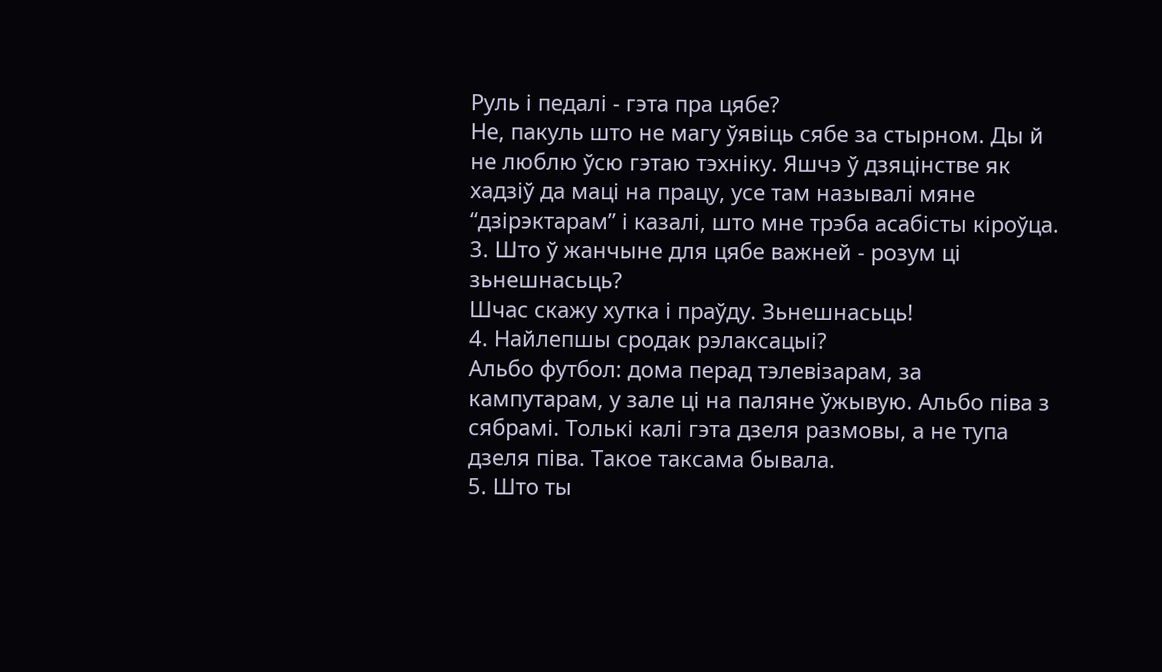Руль і педалі - гэта пра цябе?
Не, пакуль што не магу ўявіць сябе за стырном. Ды й не люблю ўсю гэтаю тэхніку. Яшчэ ў дзяцінстве як хадзіў да маці на працу, усе там называлі мяне “дзірэктарам” і казалі, што мне трэба асабісты кіроўца.
3. Што ў жанчыне для цябе важней - розум ці зьнешнасьць?
Шчас скажу хутка і праўду. Зьнешнасьць!
4. Найлепшы сродак рэлаксацыі?
Альбо футбол: дома перад тэлевізарам, за кампутарам, у зале ці на паляне ўжывую. Альбо піва з сябрамі. Толькі калі гэта дзеля размовы, а не тупа дзеля піва. Такое таксама бывала.
5. Што ты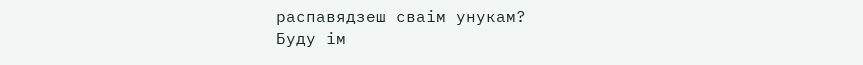распавядзеш сваім унукам?
Буду ім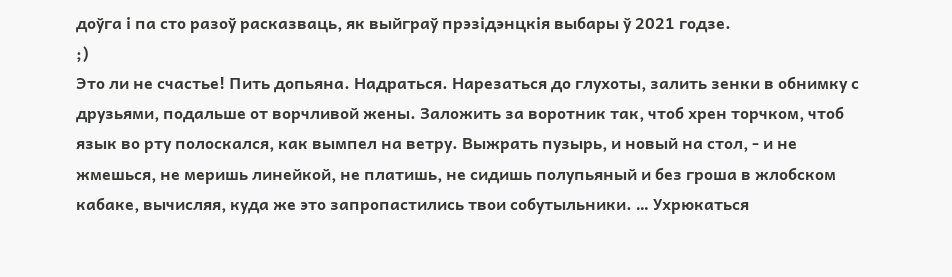доўга і па сто разоў расказваць, як выйграў прэзідэнцкія выбары ў 2021 годзе.
;)
Это ли не счастье! Пить допьяна. Надраться. Нарезаться до глухоты, залить зенки в обнимку с друзьями, подальше от ворчливой жены. Заложить за воротник так, чтоб хрен торчком, чтоб язык во рту полоскался, как вымпел на ветру. Выжрать пузырь, и новый на стол, - и не жмешься, не меришь линейкой, не платишь, не сидишь полупьяный и без гроша в жлобском кабаке, вычисляя, куда же это запропастились твои собутыльники. … Ухрюкаться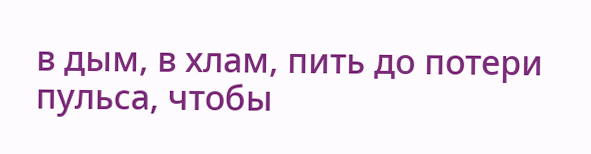в дым, в хлам, пить до потери пульса, чтобы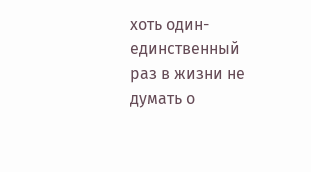хоть один-единственный раз в жизни не думать о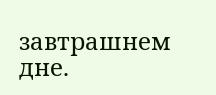завтрашнем дне.